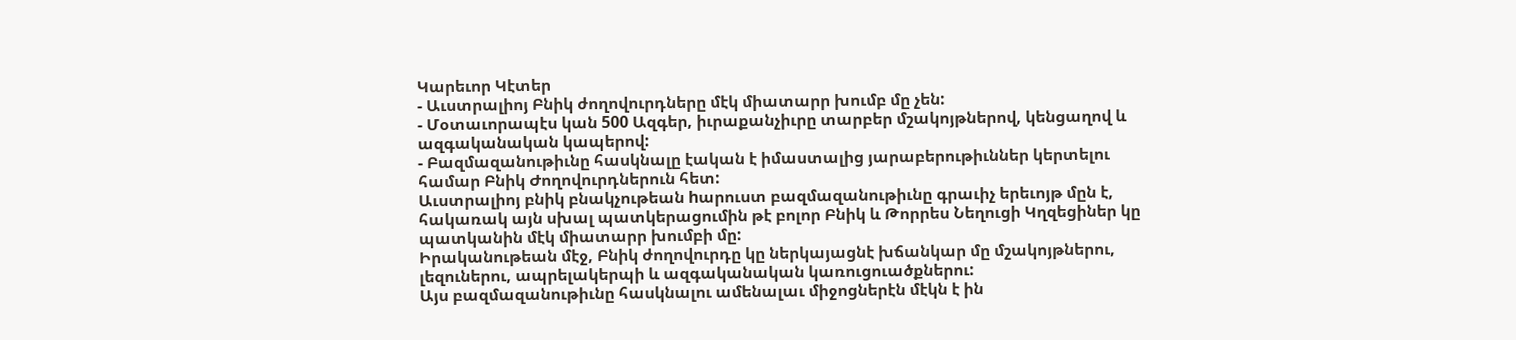Կարեւոր Կէտեր
- Աւստրալիոյ Բնիկ ժողովուրդները մէկ միատարր խումբ մը չեն:
- Մօտաւորապէս կան 500 Ազգեր, իւրաքանչիւրը տարբեր մշակոյթներով, կենցաղով և ազգականական կապերով:
- Բազմազանութիւնը հասկնալը էական է իմաստալից յարաբերութիւններ կերտելու համար Բնիկ Ժողովուրդներուն հետ:
Աւստրալիոյ բնիկ բնակչութեան hարուստ բազմազանութիւնը գրաւիչ երեւոյթ մըն է, հակառակ այն սխալ պատկերացումին թէ բոլոր Բնիկ և Թորրես Նեղուցի Կղզեցիներ կը պատկանին մէկ միատարր խումբի մը:
Իրականութեան մէջ, Բնիկ ժողովուրդը կը ներկայացնէ խճանկար մը մշակոյթներու, լեզուներու, ապրելակերպի և ազգականական կառուցուածքներու:
Այս բազմազանութիւնը հասկնալու ամենալաւ միջոցներէն մէկն է ին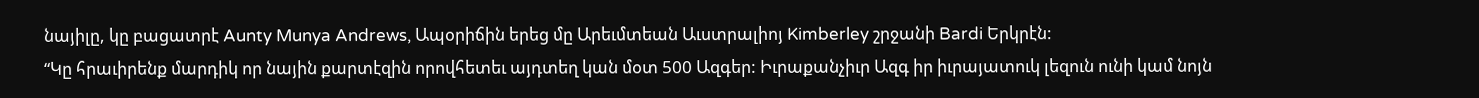նայիլը, կը բացատրէ Aunty Munya Andrews, Ապօրիճին երեց մը Արեւմտեան Աւստրալիոյ Kimberley շրջանի Bardi Երկրէն:
“Կը հրաւիրենք մարդիկ որ նային քարտէզին որովհետեւ այդտեղ կան մօտ 500 Ազգեր: Իւրաքանչիւր Ազգ իր իւրայատուկ լեզուն ունի կամ նոյն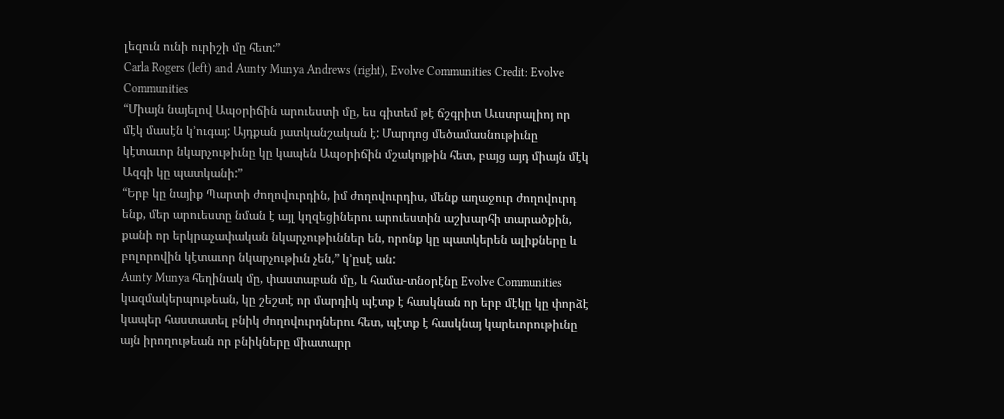լեզուն ունի ուրիշի մը հետ:”
Carla Rogers (left) and Aunty Munya Andrews (right), Evolve Communities Credit: Evolve Communities
“Միայն նայելով Ապօրիճին արուեստի մը, ես գիտեմ թէ ճշգրիտ Աւստրալիոյ որ մէկ մասէն կ’ուգայ: Այդքան յատկանշական է: Մարդոց մեծամասնութիւնը կէտաւոր նկարչութիւնը կը կապեն Ապօրիճին մշակոյթին հետ, բայց այդ միայն մէկ Ազգի կը պատկանի:”
“Երբ կը նայիք Պարտի ժողովուրդին, իմ ժողովուրդիս, մենք աղաջուր ժողովուրդ ենք, մեր արուեստը նման է այլ կղզեցիներու արուեստին աշխարհի տարածքին, քանի որ երկրաչափական նկարչութիւններ են, որոնք կը պատկերեն ալիքները և բոլորովին կէտաւոր նկարչութիւն չեն,” կ’ըսէ ան:
Aunty Munya հեղինակ մը, փաստաբան մը, և համա-տնօրէնը Evolve Communities կազմակերպութեան, կը շեշտէ որ մարդիկ պէտք է հասկնան որ երբ մէկը կը փորձէ կապեր հաստատել բնիկ ժողովուրդներու հետ, պէտք է հասկնայ կարեւորութիւնը այն իրողութեան որ բնիկները միատարր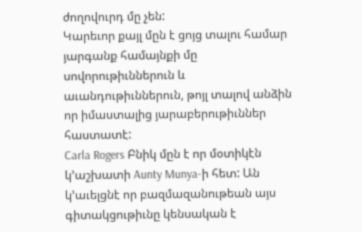ժողովուրդ մը չեն:
Կարեւոր քայլ մըն է ցոյց տալու համար յարգանք համայնքի մը սովորութիւններուն և աւանդութիւններուն, թոյլ տալով անձին որ իմաստալից յարաբերութիւններ հաստատէ:
Carla Rogers Բնիկ մըն է որ մօտիկէն կ’աշխատի Aunty Munya-ի հետ: Ան կ’աւելցնէ որ բազմազանութեան այս գիտակցութիւնը կենսական է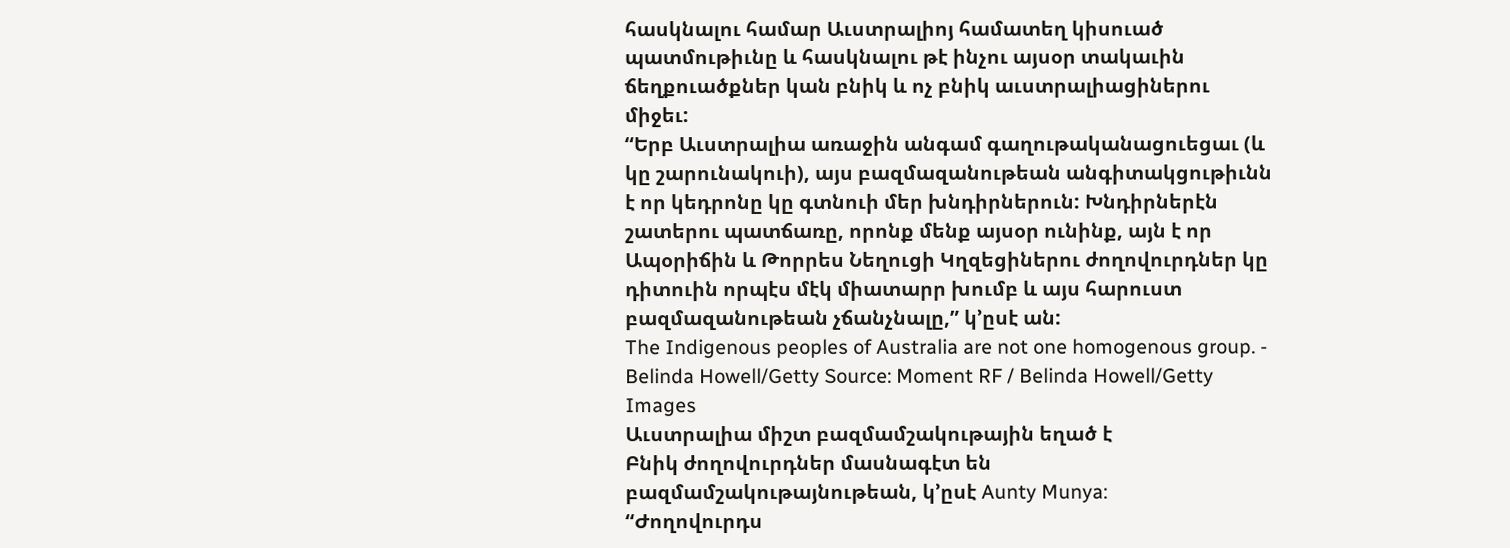հասկնալու համար Աւստրալիոյ համատեղ կիսուած պատմութիւնը և հասկնալու թէ ինչու այսօր տակաւին ճեղքուածքներ կան բնիկ և ոչ բնիկ աւստրալիացիներու միջեւ:
“Երբ Աւստրալիա առաջին անգամ գաղութականացուեցաւ (և կը շարունակուի), այս բազմազանութեան անգիտակցութիւնն է որ կեդրոնը կը գտնուի մեր խնդիրներուն: Խնդիրներէն շատերու պատճառը, որոնք մենք այսօր ունինք, այն է որ Ապօրիճին և Թորրես Նեղուցի Կղզեցիներու ժողովուրդներ կը դիտուին որպէս մէկ միատարր խումբ և այս հարուստ բազմազանութեան չճանչնալը,” կ’ըսէ ան:
The Indigenous peoples of Australia are not one homogenous group. - Belinda Howell/Getty Source: Moment RF / Belinda Howell/Getty Images
Աւստրալիա միշտ բազմամշակութային եղած է
Բնիկ ժողովուրդներ մասնագէտ են բազմամշակութայնութեան, կ’ըսէ Aunty Munya:
“Ժողովուրդս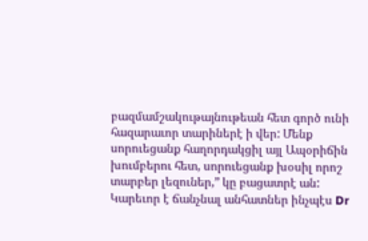բազմամշակութայնութեան հետ գործ ունի հազարաւոր տարիներէ ի վեր: Մենք սորուեցանք հաղորդակցիլ այլ Ապօրիճին խումբերու հետ, սորուեցանք խօսիլ որոշ տարբեր լեզուներ,” կը բացատրէ ան:
Կարեւոր է ճանչնալ անհատներ ինչպէս Dr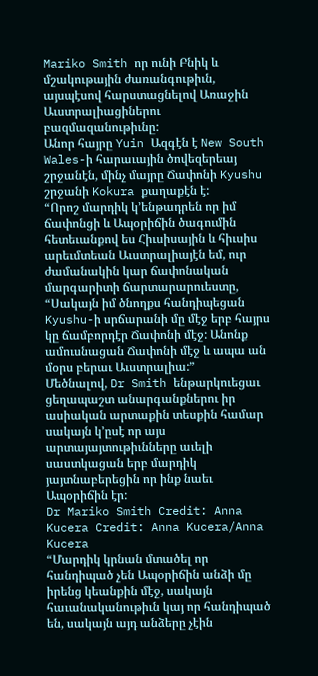Mariko Smith որ ունի Բնիկ և մշակութային ժառանգութիւն, այսպէսով հարստացնելով Առաջին Աւստրալիացիներու բազմազանութիւնը:
Անոր հայրը Yuin Ազգէն է New South Wales-ի հարաւային ծովեզերեայ շրջանէն, մինչ մայրը Ճափոնի Kyushu շրջանի Kokura քաղաքէն է:
“Որոշ մարդիկ կ’ենթադրեն որ իմ ճափոնցի և Ապօրիճին ծագումին հետեւանքով ես Հիւսիսային և հիւսիս արեւմտեան Աւստրալիայէն եմ, ուր ժամանակին կար ճափոնական մարգարիտի ճարտարարուեստը,
“Սակայն իմ ծնողքս հանդիպեցան Kyushu-ի սրճարանի մը մէջ երբ հայրս կը ճամբորդէր Ճափոնի մէջ: Անոնք ամուսնացան Ճափոնի մէջ և ապա ան մօրս բերաւ Աւստրալիա:”
Մեծնալով, Dr Smith ենթարկուեցաւ ցեղապաշտ անարգանքներու իր ասիական արտաքին տեսքին համար սակայն կ’ըսէ որ այս արտայայտութիւնները աւելի սաստկացան երբ մարդիկ յայտնաբերեցին որ ինք նաեւ Ապօրիճին էր:
Dr Mariko Smith Credit: Anna Kucera Credit: Anna Kucera/Anna Kucera
“Մարդիկ կրնան մտածել որ հանդիպած չեն Ապօրիճին անձի մը իրենց կեանքին մէջ, սակայն հաւանականութիւն կայ որ հանդիպած են, սակայն այդ անձերը չէին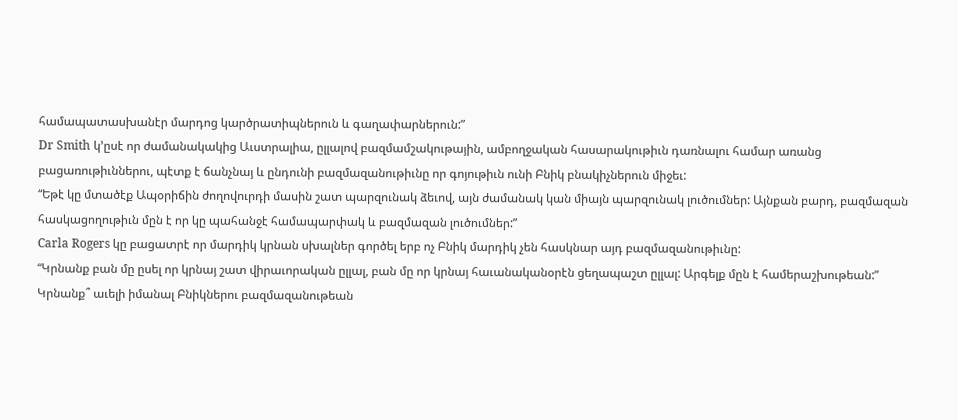համապատասխանէր մարդոց կարծրատիպներուն և գաղափարներուն:”
Dr Smith կ’ըսէ որ ժամանակակից Աւստրալիա, ըլլալով բազմամշակութային, ամբողջական հասարակութիւն դառնալու համար առանց բացառութիւններու, պէտք է ճանչնայ և ընդունի բազմազանութիւնը որ գոյութիւն ունի Բնիկ բնակիչներուն միջեւ:
“Եթէ կը մտածէք Ապօրիճին ժողովուրդի մասին շատ պարզունակ ձեւով, այն ժամանակ կան միայն պարզունակ լուծումներ: Այնքան բարդ, բազմազան հասկացողութիւն մըն է որ կը պահանջէ համապարփակ և բազմազան լուծումներ:”
Carla Rogers կը բացատրէ որ մարդիկ կրնան սխալներ գործել երբ ոչ Բնիկ մարդիկ չեն հասկնար այդ բազմազանութիւնը:
“Կրնանք բան մը ըսել որ կրնայ շատ վիրաւորական ըլլալ, բան մը որ կրնայ հաւանականօրէն ցեղապաշտ ըլլալ: Արգելք մըն է համերաշխութեան:”
Կրնանք՞ աւելի իմանալ Բնիկներու բազմազանութեան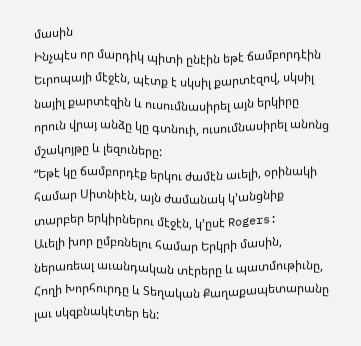մասին
Ինչպէս որ մարդիկ պիտի ընէին եթէ ճամբորդէին Եւրոպայի մէջէն, պէտք է սկսիլ քարտէզով, սկսիլ նայիլ քարտէզին և ուսումնասիրել այն երկիրը որուն վրայ անձը կը գտնուի, ուսումնասիրել անոնց մշակոյթը և լեզուները:
“Եթէ կը ճամբորդէք երկու ժամէն աւելի, օրինակի համար Սիտնիէն, այն ժամանակ կ’անցնիք տարբեր երկիրներու մէջէն, կ’ըսէ Rogers:
Աւելի խոր ըմբռնելու համար Երկրի մասին, ներառեալ աւանդական տէրերը և պատմութիւնը, Հողի Խորհուրդը և Տեղական Քաղաքապետարանը լաւ սկզբնակէտեր են: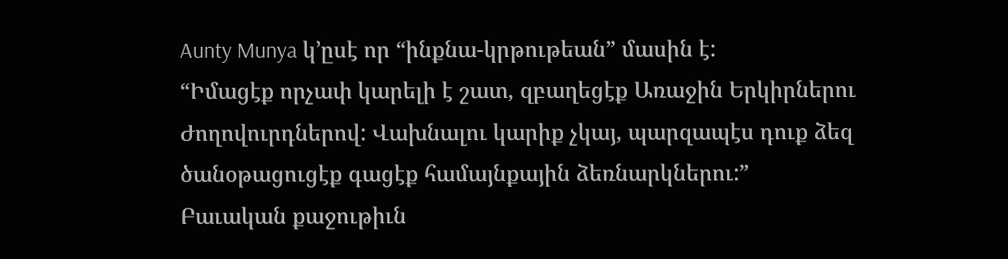Aunty Munya կ’ըսէ որ “ինքնա-կրթութեան” մասին է:
“Իմացէք որչափ կարելի է շատ, զբաղեցէք Առաջին Երկիրներու Ժողովուրդներով: Վախնալու կարիք չկայ, պարզապէս դուք ձեզ ծանօթացուցէք գացէք համայնքային ձեռնարկներու:”
Բաւական քաջութիւն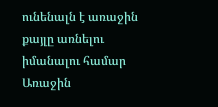ունենալն է առաջին քայլը առնելու իմանալու համար Առաջին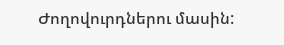Ժողովուրդներու մասին: